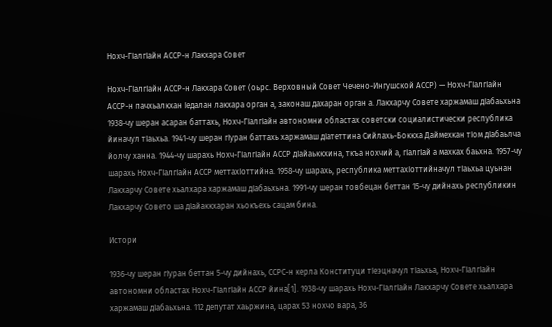Нохч-ГӀалгӀайн АССР-н Лакхара Совет

Нохч-ГӀалгӀайн АССР-н Лакхара Совет (оьрс. Верховный Совет Чечено-Ингушской АССР) — Нохч-ГӀалгӀайн АССР-н пачхьалкхан Ӏедалан лакхара орган а, законаш дахаран орган а. Лакхарчу Совете харжамаш дӀабаьхьна 1938-чу шеран асаран баттахь, Нохч-ГӀалгӀайн автономни областах советски социалистически республика йиначул тӀаьхьа. 1941-чу шеран гӀуран баттахь харжамаш дӀатеттина Сийлахь-Боккха Даймехкан тӀом дӀабаьлча йолчу ханна. 1944-чу шарахь Нохч-ГӀалгӀайн АССР дӀайаьккхина, ткъа нохчий а, гӀалгӀай а махках баьхна. 1957-чу шарахь Нохч-ГӀалгӀайн АССР меттахӀоттийна. 1958-чу шарахь, республика меттахӀоттийначул тӀаьхьа цуьнан Лакхарчу Совете хьалхара харжамаш дӀабаьхьна. 1991-чу шеран товбецан беттан 15-чу дийнахь республикин Лакхарчу Совето ша дӀайаккхаран хьокъехь сацам бина.

Истори

1936-чу шеран гӀуран беттан 5-чу дийнахь, ССРС-н керла Конституци тӀеэцначул тӀаьхьа, Нохч-ГӀалгӀайн автономни областах Нохч-ГӀалгӀайн АССР йина[1]. 1938-чу шарахь Нохч-ГӀалгӀайн Лакхарчу Совете хьалхара харжамаш дӀабаьхьна. 112 депутат хаьржина, царах 53 нохчо вара, 36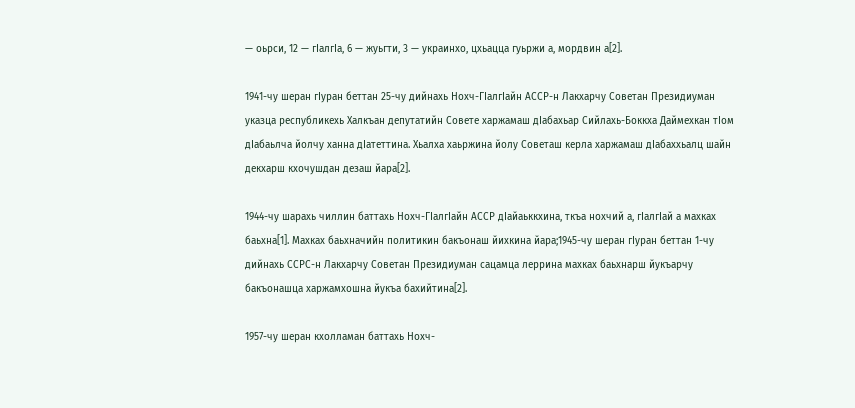— оьрси, 12 — гӀалгӀа, 6 — жуьгти, 3 — украинхо, цхьацца гуьржи а, мордвин а[2].

1941-чу шеран гӀуран беттан 25-чу дийнахь Нохч-ГӀалгӀайн АССР-н Лакхарчу Советан Президиуман указца республикехь Халкъан депутатийн Совете харжамаш дӀабахьар Сийлахь-Боккха Даймехкан тӀом дӀабаьлча йолчу ханна дӀатеттина. Хьалха хаьржина йолу Советаш керла харжамаш дӀабаххьалц шайн декхарш кхочушдан дезаш йара[2].

1944-чу шарахь чиллин баттахь Нохч-ГӀалгӀайн АССР дӀайаьккхина, ткъа нохчий а, гӀалгӀай а махках баьхна[1]. Махках баьхначийн политикин бакъонаш йихкина йара;1945-чу шеран гӀуран беттан 1-чу дийнахь ССРС-н Лакхарчу Советан Президиуман сацамца леррина махках баьхнарш йукъарчу бакъонашца харжамхошна йукъа бахийтина[2].

1957-чу шеран кхолламан баттахь Нохч-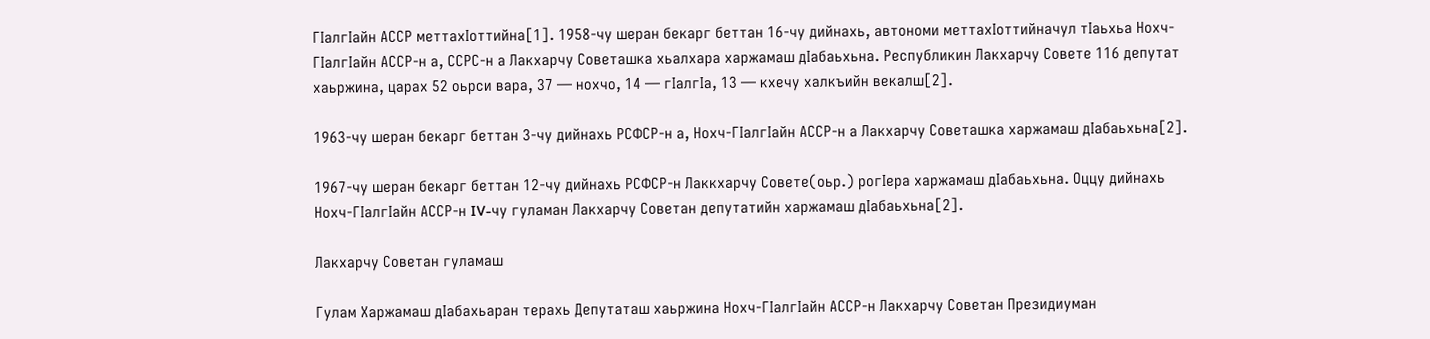ГӀалгӀайн АССР меттахӀоттийна[1]. 1958-чу шеран бекарг беттан 16-чу дийнахь, автономи меттахӀоттийначул тӀаьхьа Нохч-ГӀалгӀайн АССР-н а, ССРС-н а Лакхарчу Советашка хьалхара харжамаш дӀабаьхьна. Республикин Лакхарчу Совете 116 депутат хаьржина, царах 52 оьрси вара, 37 — нохчо, 14 — гӀалгӀа, 13 — кхечу халкъийн векалш[2].

1963-чу шеран бекарг беттан 3-чу дийнахь РСФСР-н а, Нохч-ГӀалгӀайн АССР-н а Лакхарчу Советашка харжамаш дӀабаьхьна[2].

1967-чу шеран бекарг беттан 12-чу дийнахь РСФСР-н Лаккхарчу Совете(оьр.) рогӀера харжамаш дӀабаьхьна. Оццу дийнахь Нохч-ГӀалгӀайн АССР-н IV-чу гуламан Лакхарчу Советан депутатийн харжамаш дӀабаьхьна[2].

Лакхарчу Советан гуламаш

Гулам Харжамаш дӀабахьаран терахь Депутаташ хаьржина Нохч-ГӀалгӀайн АССР-н Лакхарчу Советан Президиуман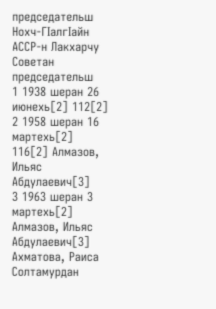председательш Нохч-ГӀалгӀайн АССР-н Лакхарчу Советан председательш
1 1938 шеран 26 июнехь[2] 112[2]
2 1958 шеран 16 мартехь[2] 116[2] Алмазов, Ильяс Абдулаевич[3]
3 1963 шеран 3 мартехь[2] Алмазов, Ильяс Абдулаевич[3] Ахматова, Раиса Солтамурдан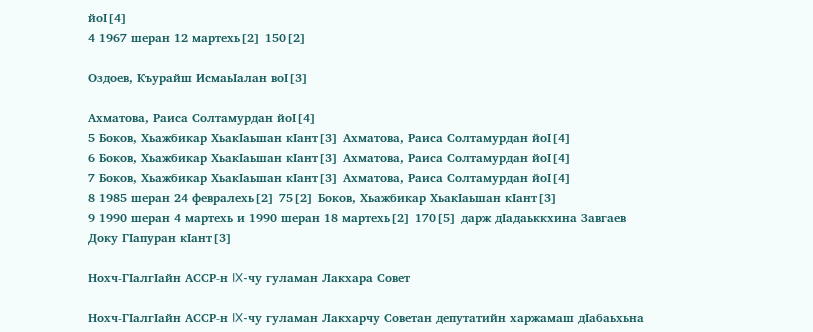йоӀ[4]
4 1967 шеран 12 мартехь[2] 150[2]

Оздоев, Къурайш ИсмаьӀалан воӀ[3]

Ахматова, Раиса Солтамурдан йоӀ[4]
5 Боков, Хьажбикар ХьакIаьшан кӀант[3] Ахматова, Раиса Солтамурдан йоӀ[4]
6 Боков, Хьажбикар ХьакIаьшан кӀант[3] Ахматова, Раиса Солтамурдан йоӀ[4]
7 Боков, Хьажбикар ХьакIаьшан кӀант[3] Ахматова, Раиса Солтамурдан йоӀ[4]
8 1985 шеран 24 февралехь[2] 75[2] Боков, Хьажбикар ХьакIаьшан кӀант[3]
9 1990 шеран 4 мартехь и 1990 шеран 18 мартехь[2] 170[5] дарж дӀадаьккхина Завгаев Доку ГӀапуран кӀант[3]

Нохч-ГӀалгӀайн АССР-н IX-чу гуламан Лакхара Совет

Нохч-ГӀалгӀайн АССР-н IX-чу гуламан Лакхарчу Советан депутатийн харжамаш дӀабаьхьна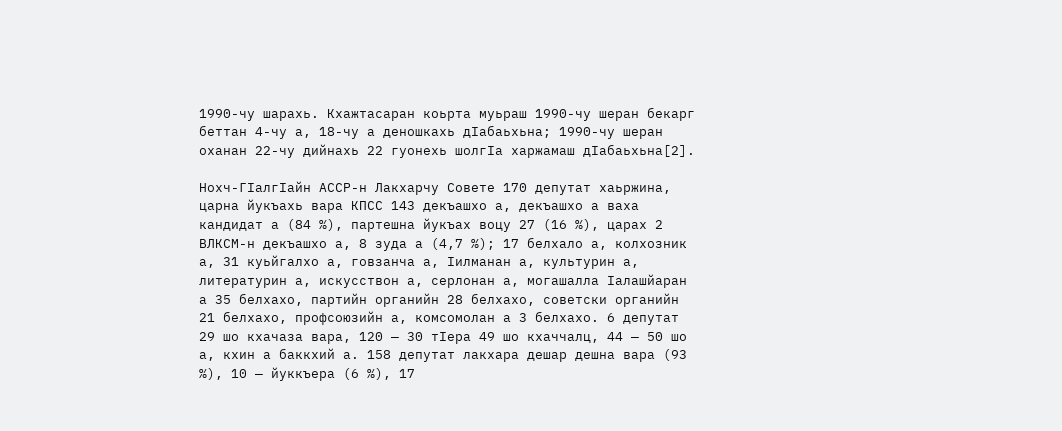1990-чу шарахь. Кхажтасаран коьрта муьраш 1990-чу шеран бекарг беттан 4-чу а, 18-чу а деношкахь дӀабаьхьна; 1990-чу шеран оханан 22-чу дийнахь 22 гуонехь шолгӀа харжамаш дӀабаьхьна[2].

Нохч-ГӀалгӀайн АССР-н Лакхарчу Совете 170 депутат хаьржина, царна йукъахь вара КПСС 143 декъашхо а, декъашхо а ваха кандидат а (84 %), партешна йукъах воцу 27 (16 %), царах 2 ВЛКСМ-н декъашхо а, 8 зуда а (4,7 %); 17 белхало а, колхозник а, 31 куьйгалхо а, говзанча а, Ӏилманан а, культурин а, литературин а, искусствон а, серлонан а, могашалла Ӏалашйаран а 35 белхахо, партийн органийн 28 белхахо, советски органийн 21 белхахо, профсоюзийн а, комсомолан а 3 белхахо. 6 депутат 29 шо кхачаза вара, 120 — 30 тӀера 49 шо кхаччалц, 44 — 50 шо а, кхин а баккхий а. 158 депутат лакхара дешар дешна вара (93 %), 10 — йуккъера (6 %), 17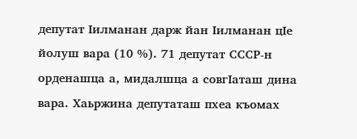депутат Ӏилманан дарж йан Ӏилманан цӀе йолуш вара (10 %). 71 депутат СССР-н орденашца а, мидалшца а совгӀаташ дина вара. Хаьржина депутаташ пхеа къомах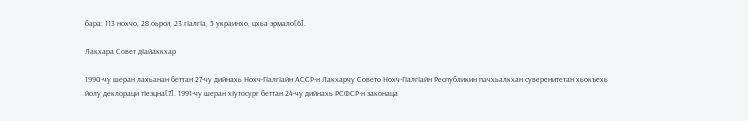бара: 113 нохчо, 28 оьрси, 23 гӀалгӀа, 5 украинхо, цхьа эрмало[6].

Лакхара Совет дӀайаккхар

1990-чу шеран лахьанан беттан 27-чу дийнахь Нохч-ГӀалгӀайн АССР-н Лакхарчу Совето Нохч-ГӀалгӀайн Республикин пачхьалкхан суверенитетан хьокъехь йолу деклораци тӀеэцна[7]. 1991-чу шеран хӀутосург беттан 24-чу дийнахь РСФСР-н законаца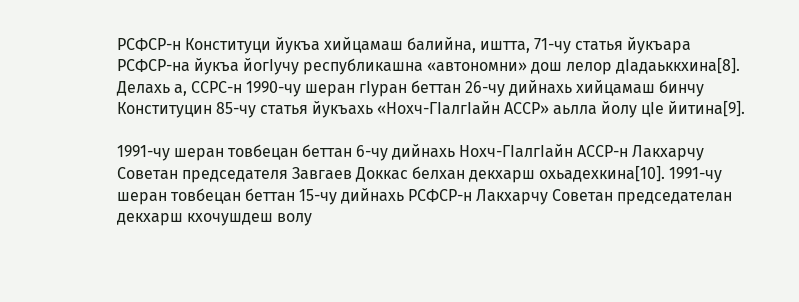РСФСР-н Конституци йукъа хийцамаш балийна, иштта, 71-чу статья йукъара РСФСР-на йукъа йогӀучу республикашна «автономни» дош лелор дӀадаьккхина[8]. Делахь а, ССРС-н 1990-чу шеран гӀуран беттан 26-чу дийнахь хийцамаш бинчу Конституцин 85-чу статья йукъахь «Нохч-ГӀалгӀайн АССР» аьлла йолу цӀе йитина[9].

1991-чу шеран товбецан беттан 6-чу дийнахь Нохч-ГӀалгӀайн АССР-н Лакхарчу Советан председателя Завгаев Доккас белхан декхарш охьадехкина[10]. 1991-чу шеран товбецан беттан 15-чу дийнахь РСФСР-н Лакхарчу Советан председателан декхарш кхочушдеш волу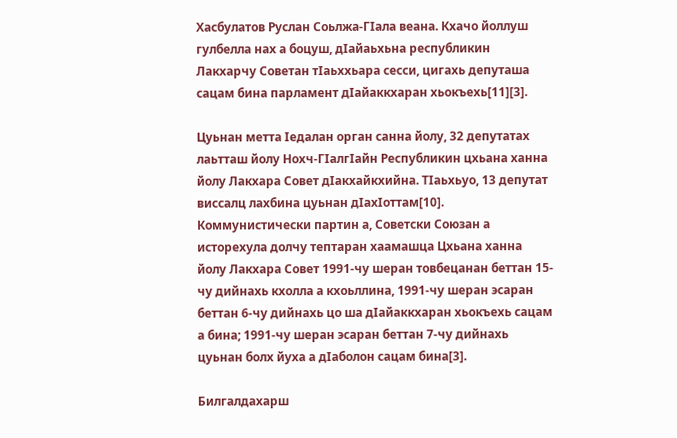Хасбулатов Руслан Соьлжа-ГӀала веана. Кхачо йоллуш гулбелла нах а боцуш, дӀайаьхьна республикин Лакхарчу Советан тӀаьххьара сесси, цигахь депуташа сацам бина парламент дӀайаккхаран хьокъехь[11][3].

Цуьнан метта Ӏедалан орган санна йолу, 32 депутатах лаьтташ йолу Нохч-ГӀалгӀайн Республикин цхьана ханна йолу Лакхара Совет дӀакхайкхийна. ТӀаьхьуо, 13 депутат виссалц лахбина цуьнан дӀахӀоттам[10]. Коммунистически партин а, Советски Союзан а исторехула долчу тептаран хаамашца Цхьана ханна йолу Лакхара Совет 1991-чу шеран товбецанан беттан 15-чу дийнахь кхолла а кхоьллина, 1991-чу шеран эсаран беттан 6-чу дийнахь цо ша дӀайаккхаран хьокъехь сацам а бина; 1991-чу шеран эсаран беттан 7-чу дийнахь цуьнан болх йуха а дӀаболон сацам бина[3].

Билгалдахарш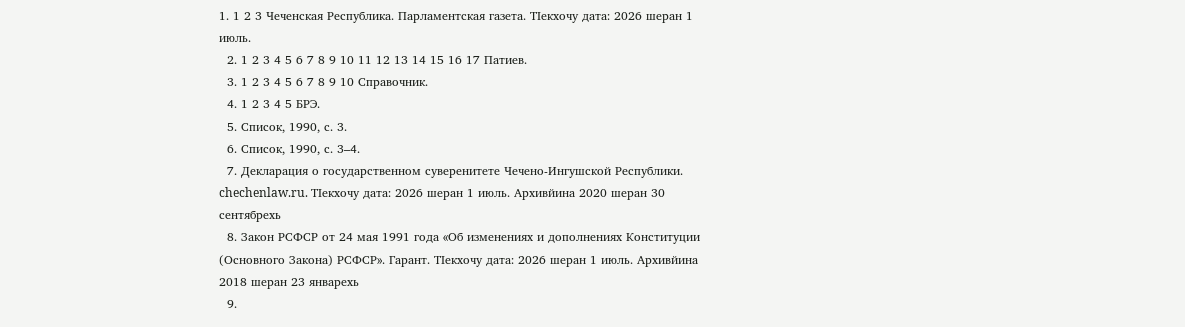1. 1 2 3 Чеченская Республика. Парламентская газета. ТӀекхочу дата: 2026 шеран 1 июль.
  2. 1 2 3 4 5 6 7 8 9 10 11 12 13 14 15 16 17 Патиев.
  3. 1 2 3 4 5 6 7 8 9 10 Справочник.
  4. 1 2 3 4 5 БРЭ.
  5. Список, 1990, с. 3.
  6. Список, 1990, с. 3–4.
  7. Декларация о государственном суверенитете Чечено-Ингушской Республики. chechenlaw.ru. ТӀекхочу дата: 2026 шеран 1 июль. Архивйина 2020 шеран 30 сентябрехь
  8. Закон РСФСР от 24 мая 1991 года «Об изменениях и дополнениях Конституции (Основного Закона) РСФСР». Гарант. ТӀекхочу дата: 2026 шеран 1 июль. Архивйина 2018 шеран 23 январехь
  9.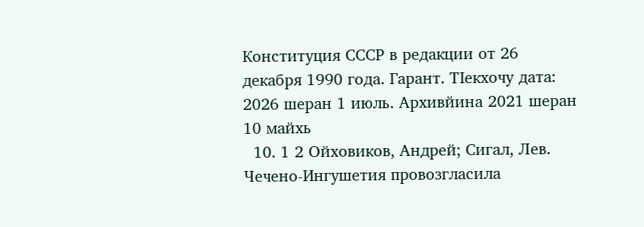Конституция СССР в редакции от 26 декабря 1990 года. Гарант. ТӀекхочу дата: 2026 шеран 1 июль. Архивйина 2021 шеран 10 майхь
  10. 1 2 Ойховиков, Андрей; Сигал, Лев. Чечено-Ингушетия провозгласила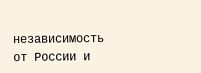независимость от России и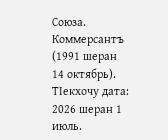Союза. Коммерсантъ (1991 шеран 14 октябрь). ТӀекхочу дата: 2026 шеран 1 июль.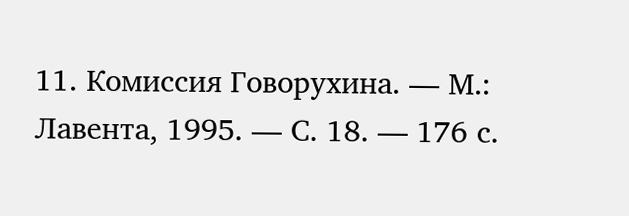11. Комиссия Говорухина. — М.: Лавента, 1995. — С. 18. — 176 с.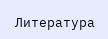Литература